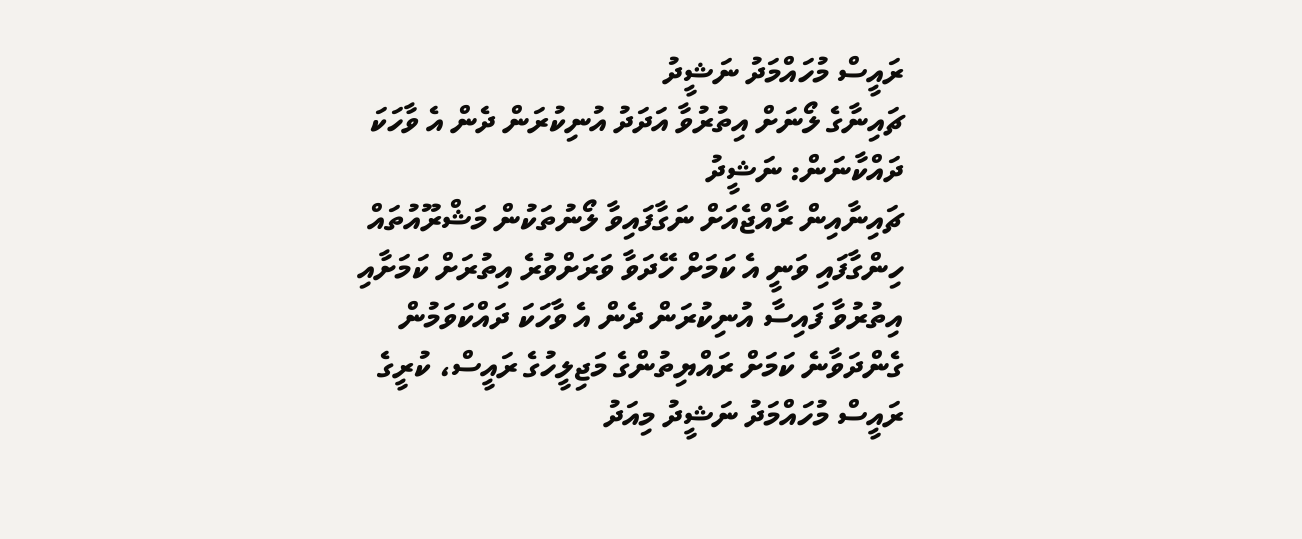ރައީސް މުހައްމަދު ނަޝީދު
ޗައިނާގެ ލޯނަށް އިތުރުވާ އަދަދު އުނިކުރަން ދެން އެ ވާހަކަ ދައްކާނަން: ނަޝީދު
ޗައިނާއިން ރާއްޖެއަށް ނަގާފައިވާ ލޯނުތަކުން މަޝްރޫއުތައް ހިންގާފައި ވަނީ އެ ކަމަށް ހޭދަވާ ވަރަށްވުރެ އިތުރަށް ކަމަށާއި އިތުރުވާ ފައިސާ އުނިކުރަން ދެން އެ ވާހަކަ ދައްކަވަމުން ގެންދަވާނެ ކަމަށް ރައްޔިތުންގެ މަޖިލީހުގެ ރައީސް، ކުރީގެ ރައީސް މުހައްމަދު ނަޝީދު މިއަދު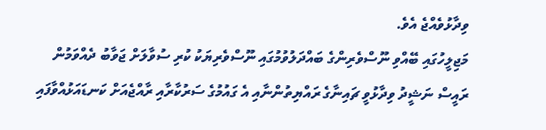ވިދާޅުވެއްޖެ އެވެ.
މަޖިލީހުގައި ބޭއްވި ނޫސްވެރިންގެ ބައްދަލުވުމުގައި ނޫސްވެރިޔަކު ކުރި ސުވާލަށް ޖަވާބު ދެއްވަމުން ރައީސް ނަޝީދު ވިދާޅުވީ ޗައިނާގެ ރައްޔިތުންނާއި އެ ގައުމުގެ ސަރުކާރާއި ރާއްޖެއަށް ކަނޑައަޅުއްވާފައި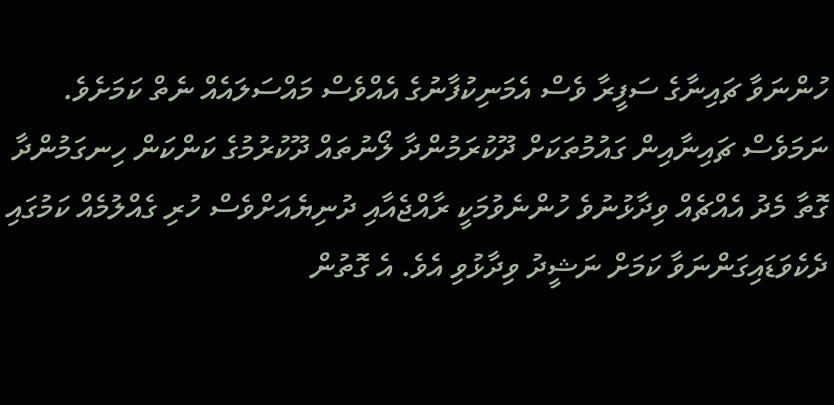ހުންނަވާ ޗައިނާގެ ސަފީރާ ވެސް އެމަނިކުފާނުގެ އެއްވެސް މައްސަލައެއް ނެތް ކަމަށެވެ.
ނަމަވެސް ޗައިނާއިން ގައުމުތަކަށް ދޫކުރަމުންދާ ލޯނުތައް ދޫކުރުމުގެ ކަންކަން ހިނގަމުންދާ ގޮތާ މެދު އެއްޗެއް ވިދާޅުނުވެ ހުންނެވުމަކީ ރާއްޖެއާއި ދުނިޔެއަށްވެސް ހުރި ގެއްލުމެއް ކަމުގައި ދެކެވަޑައިގަންނަވާ ކަމަށް ނަޝީދު ވިދާޅުވި އެވެ. އެ ގޮތުން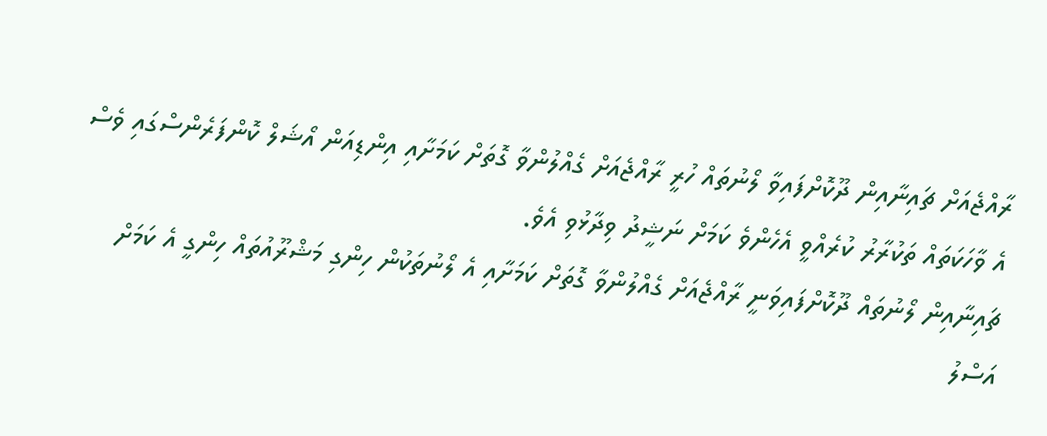ރާއްޖެއަށް ޗައިނާއިން ދޫކޮށްފައިވާ ލޯނުތައް ހުރީ ރާއްޖެއަށް ގެއްލުންވާ ގޮތަށް ކަމަށާއި އިންޑިއަން އޯޝަލް ކޮންފަރެންސްގައި ވެސް އެ ވާހަކަތައް ތަކުރާރު ކުރެއްވީ އެހެންވެ ކަމަށް ނަޝީދު ވިދާޅުވި އެވެ.
ޗައިނާއިން ލޯނުތައް ދޫކޮށްފައިވަނީ ރާއްޖެއަށް ގެއްލުންވާ ގޮތަށް ކަމަށާއި އެ ލޯނުތަކުން ހިންގި މަޝްރޫއުތައް ހިންގީ އެ ކަމަށް އަސްލު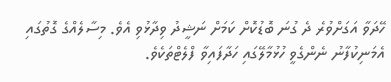ހޭދަވާ އަގަށްވުރެ ދެ ގުނަ ބޮޑުކޮށް ކަމަށް ނަޝީދު ވިދާޅުވި އެވެ. މިސާލެއްގެ ގޮތުގައި އެމަނިކުފާނު ނެންގެވީ ހުޅުމާލޭގައި ހަދާފައިވާ ފްލެޓްތަކެވެ.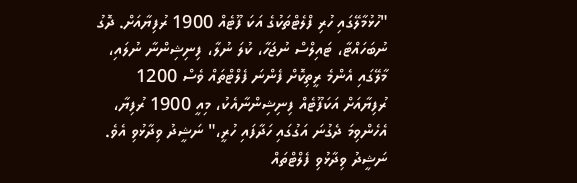"ހުޅުމާލޭގައި ހުރި ފްލެޓްތަކުގެ އަކަ ފޫޓެއް 1900 ރުފިޔާއަށް. ދޮގު ނުބަހައްޓާ، ޓައިލްސް ނުޖަހާ، ކުލަ ނުލާ، ފިނިޝިންނާ ނުލައި، މާލޭގައި އެންމެ ރީތިކޮށް ފެންނަ ފެލްޓްތައް ވެސް 1200 ރުފިޔާއަށް އަކަފޫޓެއް ފިނިޝިންނާއެކު، މިއީ 1900 ރުފިޔާ، އެހެންވިމަ ދެގުނަ އަގުގައި ހަދާފައި ހުރީ،" ނަޝީދު ވިދާޅުވި އެވެ.
ނަޝީދު ވިދާޅުވި ފެލްޓްތައް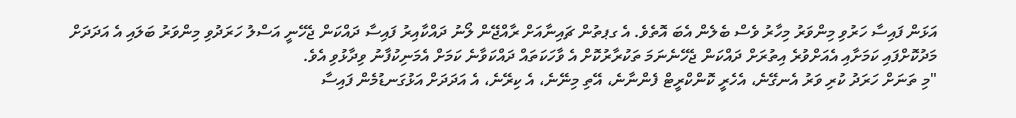އަޅަން ފައިސާ ހަރުވި މިންވަރު މިހާރު ވެސް ބެލެން އެބަ އޮތެވެ. އެ ގޕތުން ޗައިނާއަށް ރާއްޖޭން ލޯނު ދައްކާއިރު ފައިސާ ދައްކަން ޖެހޭނީ އަސްލު ހަރަދުވި މިންވަރު ބަލައި އެ އަދަދަށް މަދުކޮށްފައި ކަމަށާއި އެއަށްވުރެ އިތުރަށް ދައްކަން ޖެހޭނެނަމަ ތަކުރާރުކޮށް އެ ވާހަކަތައް ދައްކަވާނެ ކަމަށް އެމަނިކުފާނު ވިދާޅުވި އެވެ.
"މި ތަނަށް ހަރަދު ކުރި ވަރު އެނގޭނެ، އެހެރީ ކޮންކްރީޓް ފެންނާނެ، އޭތި މިނޭނެ، އެ ކިރޭނެ، އެ އަދަދަށް އަޅުގަނޑުމެން ފައިސާ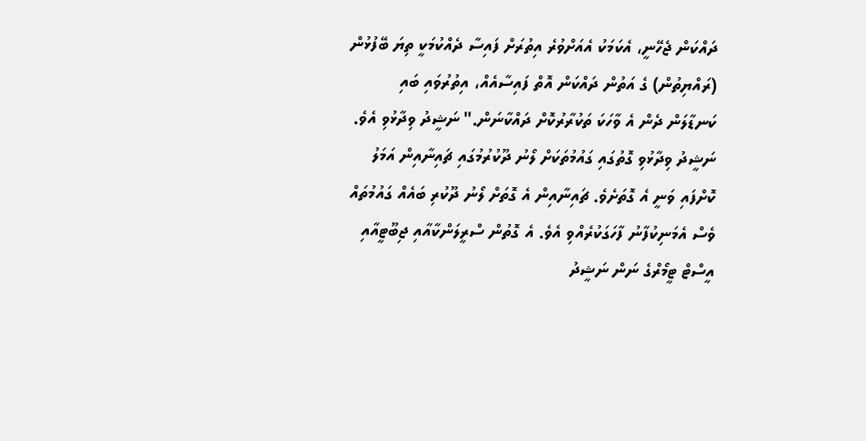ދައްކަން ޖެހޭނީ، އެކަމަކު އެއަށްވުރެ އިތުރަށް ފައިސާ ދެއްކުމަކީ ތިޔަ ބޭފުޅުން (ރައްޔިތުން) ގެ އަތުން ދައްކަން އޮތް ފައިސާއެއް، އިތުރުވައި ބައި ކަނޑާލަން ދެން އެ ވާހަކަ ތަކުރާރުކޮށް ދައްކާނަން." ނަޝީދު ވިދާޅުވި އެވެ.
ނަޝީދު ވިދާޅުވި ގޮތުގައި ގައުމުތަކަށް ލޯނު ދޫކުރުމުގައި ޗައިނާއިން އަމަލު ކޮށްފައި ވަނީ އެ ގޮތަށެވެ. ޗައިނާއިން އެ ގޮތަށް ލޯނު ދޫކުރި ބައެއް ގައުމުތައް ވެސް އެމަނިކުފާނު ފާހަގަކުރެއްވި އެވެ. އެ ގޮތުން ސްރީލަންކާއާއި ޖިބޫޓީއާއި އީސްޓް ޓީމޯރްގެ ނަން ނަޝީދު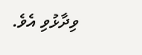ވިދާޅުވި އެވެ.